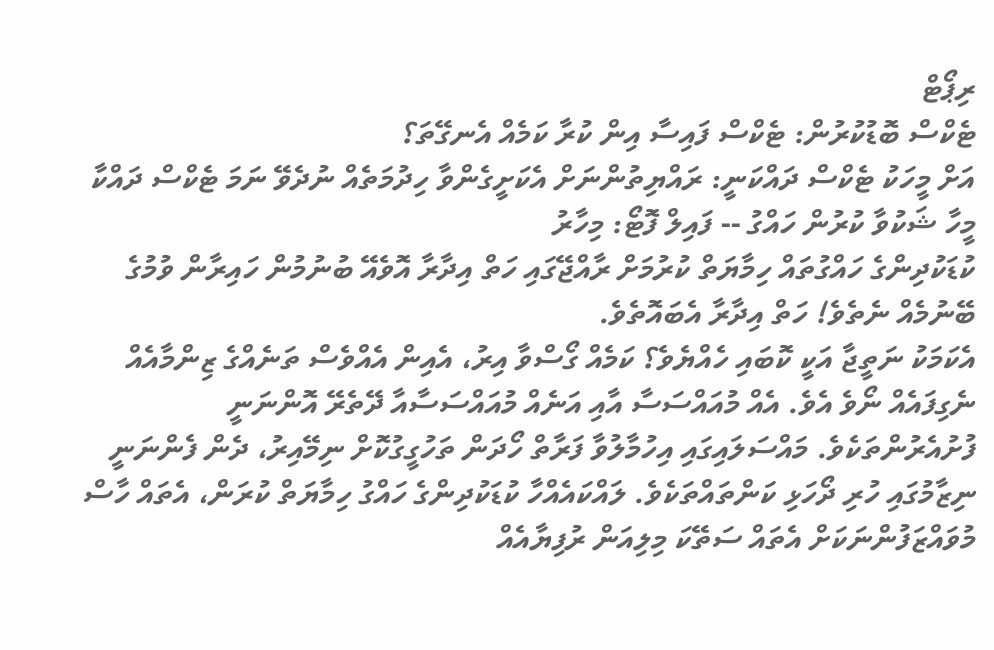ރިޕޯޓް
ޓެކްސް ބޮޑުކުރުން: ޓެކްސް ފައިސާ އިން ކުރާ ކަމެއް އެނގޭތަ؟
އަށް މީހަކު ޓެކްސް ދައްކަނީ: ރައްޔިތުންނަށް އެކަށީގެންވާ ހިދުމަތެއް ނުދެވޭ ނަމަ ޓެކްސް ދައްކާ މީހާ ޝަކުވާ ކުރުން ހައްގު -- ފައިލް ފޮޓޯ: މިހާރު
ކުޑަކުދިންގެ ހައްގުތައް ހިމާޔަތް ކުރުމަށް ރާއްޖޭގައި ހަތް އިދާރާ އޮވެއޭ ބުނުމުން ހައިރާން ވުމުގެ ބޭނުމެއް ނެތެވެ! ހަތް އިދާރާ އެބައޮތެވެ.
އެކަމަކު ނަތީޖާ އަކީ ކޮބައި ހެއްޔެވެ؟ ކަމެއް ގޯސްވާ އިރު، އެއިން އެއްވެސް ތަނެއްގެ ޒިންމާއެއް ނެގިފައެއް ނޯވެ އެވެ. އެއް މުއައްސަސާ އާއި އަނެއް މުއައްސަސާއާ ދޭތެރޭ އޮންނަނީ ފުށުއެރުންތަކެވެ. މައްސަލައިގައި އިހުމާލުވާ ފަރާތް ހޯދަން ތަހުގީގުކޮށް ނިމޭއިރު، ދެން ފެންނަނީ ނިޒާމުގައި ހުރި ދޯހަޅި ކަންތައްތަކެވެ. ލައްކައެއްހާ ކުޑަކުދިންގެ ހައްގު ހިމާޔަތް ކުރަން، އެތައް ހާސް މުވައްޒަފުންނަކަށް އެތައް ސަތޭކަ މިލިއަން ރުފިޔާއެއް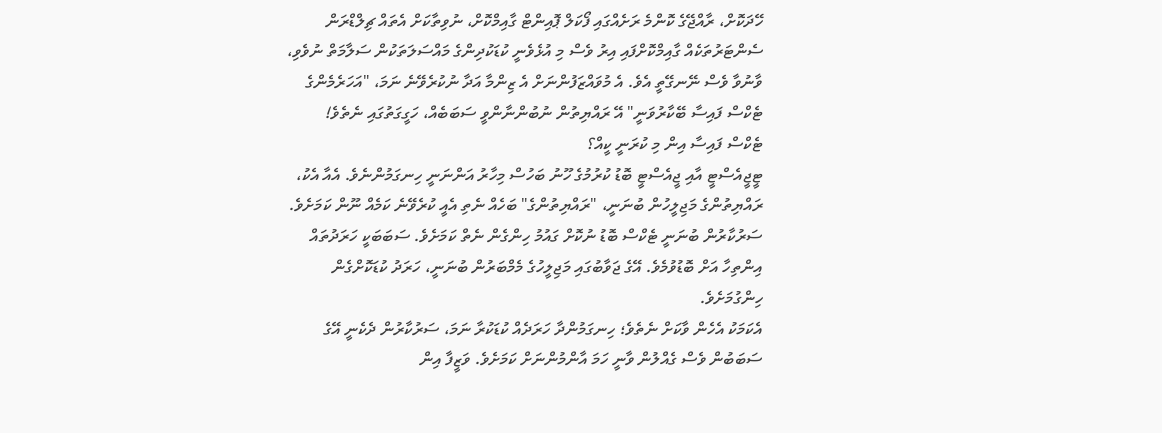ހޭދަކޮށް، ރާއްޖޭގެ ކޮންމެ ރަށެއްގައި ފޯކަލް ޕޮއިންޓް ގާއިމްކޮށް، ނުވިތާކަށް އެތައް ޗިލްޑްރަން ސެންޓަރުތަކެއް ގާއިމްކޮށްފައި އިރު ވެސް މި އުޅެވެނީ ކުޑަކުދިންގެ މައްސަލަތަކުން ސަލާމަތް ނުވެވި، ވާނުވާ ވެސް ނޭނގޭތީ އެވެ. އެ މުވައްޒަފުންނަށް އެ ޒިންމާ އަދާ ނުކުރެވޭނެ ނަމަ، "އަހަރެމެންގެ ޓެކްސް ފައިސާ ބޭކާރުވަނީ" އޭ ރައްޔިތުން ނުބުންނާންވީ ސަބަބެއް، ހަގީގަތުގައި ނެތެވެ!
ޓެކްސް ފައިސާ އިން މި ކުރަނީ ކީއް؟
ޓީޖީއެސްޓީ އާއި ޖީއެސްޓީ ބޮޑު ކުރުމުގެ ހޫނު ބަހުސް މިހާރު އަންނަނީ ހިނގަމުންނެވެ. އެއާ އެކު، ރައްޔިތުންގެ މަޖިލީހުން ބުނަނީ، "ރައްޔިތުންގެ" ބަހެއް ނެތި އެއީ ކުރެވޭނެ ކަމެއް ނޫން ކަމަށެވެ. ސަރުކާރުން ބުނަނީ ޓެކްސް ބޮޑު ނުކޮށް ގައުމު ހިންގެން ނެތް ކަމަށެވެ. ސަބަބަކީ ހަރަދުތައް އިންތިހާ އަށް ބޮޑުވުމެވެ. އޭގެ ޖަވާބުގައި މަޖިލީހުގެ މެމްބަރުން ބުނަނީ، ހަރަދު ކުޑަކޮށްގެން ހިންގުމަށެވެ.
އެކަމަކު އެހެން ވާކަށް ނެތެވެ؛ ހިނގަމުންދާ ހަރަދެއް ކުޑަކުރާ ނަމަ، ސަރުކާރުން ދެކެނީ އޭގެ ސަބަބުން ވެސް ގެއްލުން ވާނީ ހަމަ އާންމުންނަށް ކަމަށެވެ. ވަޒީފާ އިން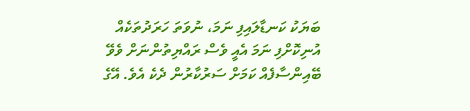ބަޔަކު ކަނޑާލައިފި ނަމަ، ނުވަތަ ހަރަދުތަކެއް އުނިކޮށްފި ނަމަ އެއީ ވެސް ރައްޔިތުންނަށް ވެވޭ ބޭއިންސާފެއް ކަމަށް ސަރުކާރުން ދެކެ އެވެ. އޭގެ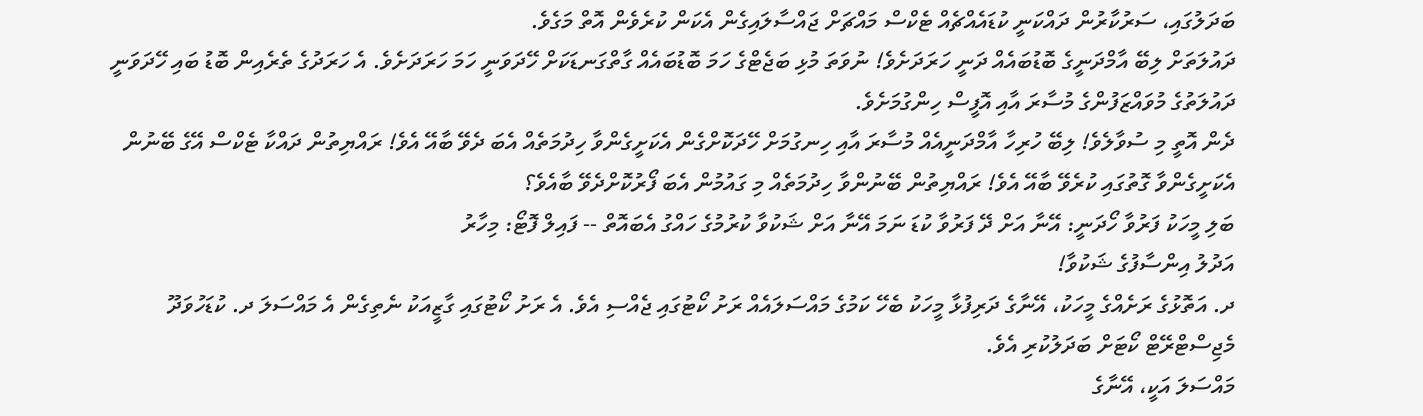ބަދަލުގައި، ސަރުކާރުން ދައްކަނީ ކުޑައެއްޗެއް ޓެކްސް މައްޗަށް ޖައްސާލައިގެން އެކަން ކުރެވެން އޮތް މަގެވެ.
ދައުލަތަށް ލިބޭ އާމްދަނީގެ ބޮޑުބައެއް ދަނީ ހަރަދަށެވެ! ނުވަތަ މުޅި ބަޖެޓްގެ ހަމަ ބޮޑުބައެއް ގާތްގަނޑަކަށް ހޭދަވަނީ ހަމަ ހަރަދަށެވެ. އެ ހަރަދުގެ ތެރެއިން ބޮޑު ބައި ހޭދަވަނީ ދައުލަތުގެ މުވައްޒަފުންގެ މުސާރަ އާއި އޮފީސް ހިންގުމަށެވެ.
ދެން އޮތީ މި ސުވާލެވެ! ލިބޭ ހުރިހާ އާމްދަނީއެއް މުސާރަ އާއި ހިނގުމަށް ހޭދަކޮށްގެން އެކަށީގެންވާ ހިދުމަތެއް އެބަ ދެވޭ ބާއޭ އެވެ! ރައްޔިތުން ދައްކާ ޓެކްސް އޭގެ ބޭނުން އެކަށީގެންވާ ގޮތުގައި ކުރެވޭ ބާއޭ އެވެ! ރައްޔިތުން ބޭނުންވާ ހިދުމަތެއް މި ގައުމުން އެބަ ފޯރުކޮށްދެވޭ ބާއެވެ؟
ބަލި މީހަކު ފަރުވާ ހޯދަނީ: އޭނާ އަށް ދޭ ފަރުވާ ކުޑަ ނަމަ އޭނާ އަށް ޝަކުވާ ކުރުމުގެ ހައްގު އެބައޮތް -- ފައިލް ފޮޓޯ: މިހާރު
އަދުލު އިންސާފުގެ ޝަކުވާ!
ދ. އަތޮޅުގެ ރަށެއްގެ މީހަކު، އޭނާގެ ދަރިފުޅާ މީހަކު ބެހޭ ކަމުގެ މައްސަލައެއް ރަށު ކޯޓުގައި ޖެއްސި އެވެ. އެ ރަށު ކޯޓުގައި ގާޒީއަކު ނެތިގެން އެ މައްސަލަ ދ. ކުޑަހުވަދޫ މެޖިސްޓްރޭޓް ކޯޓަށް ބަދަލުކުރި އެވެ.
މައްސަލަ އަކީ، އޭނާގެ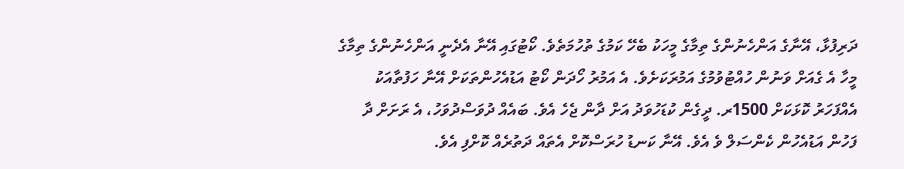ދަރިފުޅާ، އޭނާގެ އަންހެނުންގެ ތިމާގެ މީހަކު ބެހޭ ކަމުގެ ތުހުމަތެވެ. ކޯޓުގައި އޭނާ އެދެނީ އަންހެނުންގެ ތިމާގެ މީހާ އެ ގެއަށް ވަނުން ހުއްޓުވުމުގެ އަމުރަކަށެވެ. އެ އަމުރު ހޯދަން ކޯޓު އަޑުއެހުންތަކަށް އޭނާ ހަފުތާއަކު އެއްފަހަރު ކޮޅަކަށް 1500ރ. ދީގެން ކުޑަހުވަދު އަށް ދާން ޖެހެ އެވެ. ބައެއް ދުވަސްދުވަހު، އެ ރަށަށް ދާ ފަހުން އަޑުއެހުން ކެންސަލް ވެ އެވެ. އޭނާ ކަނޑު ހުރަސްކޮށް އެތައް ދަތުރެއް ކޮށްފި އެވެ.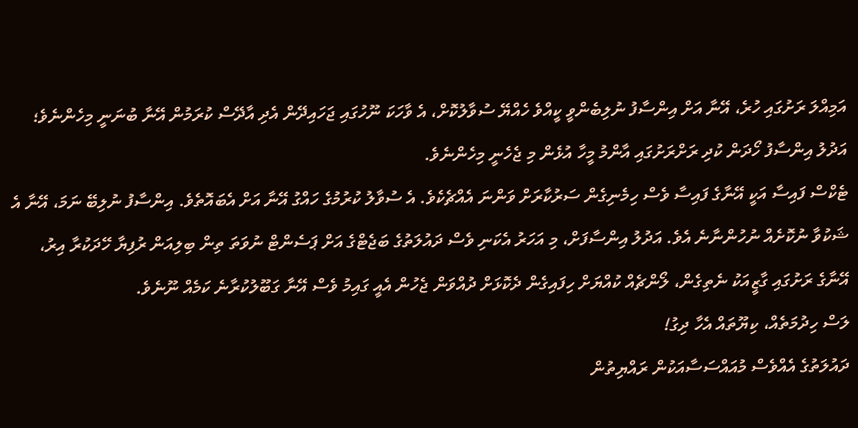އަމިއްލަ ރަށުގައި ހުރެ، އޭނާ އަށް އިންސާފު ނުލިބެންވީ ކީއްވެ ހެއްޔޭ ސުވާލުކޮށް، އެ ވާހަކަ ނޫހުގައި ޖަހައިދޭން އެދި އާދޭސް ކުރަމުން އޭނާ ބުނަނީ މިހެންނެވެ؛ އަދުލު އިންސާފު ހޯދަން ކުދި ރަށްރަށުގައި އާންމު މީހާ އުޅެން މި ޖެހެނީ މިހެންނެވެ.
ޓެކްސް ފައިސާ އަކީ އޭނާގެ ފައިސާ ވެސް ހިމެނިގެން ސަރުކާރަށް ވަންނަ އެއްޗެކެވެ. އެ ސުވާލު ކުރުމުގެ ހައްގު އޭނާ އަށް އެބައޮތެވެ. އިންސާފު ނުލިބޭ ނަމަ، އޭނާ އެ ޝަކުވާ ނުކޮށެއް ނުހުންނާނެ އެވެ. އަދުލު އިންސާފަށް، މި އަހަރު އެކަނި ވެސް ދައުލަތުގެ ބަޖެޓްގެ އަށް ޕަސެންޓް ނުވަތަ ތިން ބިލިއަން ރުފިޔާ ހޭދަކުރާ އިރު، އޭނާގެ ރަށުގައި ގާޒީއަކު ނެތިގެން، ލޯންޗެއް ކުއްޔަށް ހިފައިގެން ދެކޮޅަށް ދުއްވަން ޖެހުން އެއީ ގައިމު ވެސް އޭނާ ގަބޫލުކުރާނެ ކަމެއް ނޫނެވެ.
ލަސް ހިދުމަތެއް، ކިޔޫތައް އެހާ ދިގު!
ދައުލަތުގެ އެއްވެސް މުއައްސަސާއަކުން ރައްޔިތުން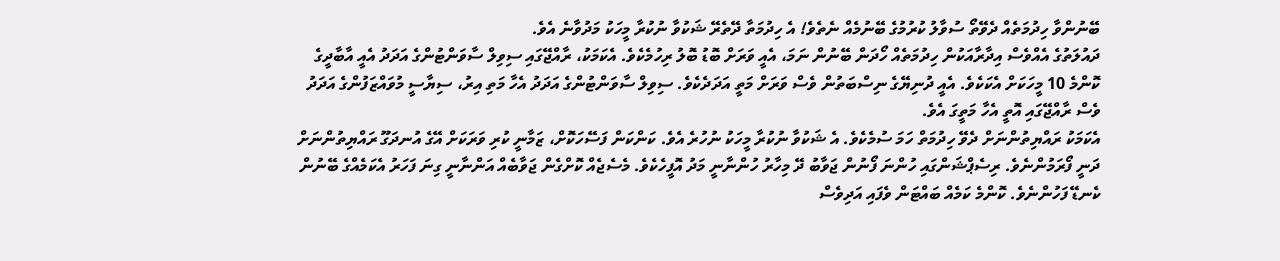ބޭނުންވާ ހިދުމަތެއް ދެވޭތޯ ސުވާލު ކުރުމުގެ ބޭނުމެއް ނެތެވެ! އެ ހިދުމަތާ ދޭތެރޭ ޝަކުވާ ނުކުރާ މީހަކު މަދުވާނެ އެވެ.
ދައުލަތުގެ އެއްވެސް އިދާރާއަކުން ހިދުމަތެއް ހޯދަން ބޭނުން ނަމަ، އެއީ ވަރަށް ބޮޑު ބޮލު ރިހުމެކެވެ. އެކަމަކު، ރާއްޖޭގައި ސިވިލް ސާވަންޓުންގެ އަދަދު އެއީ އާބާދީގެ ކޮންމެ 10 މީހަކަށް އެކަކެވެ. އެއީ ދުނިޔޭގެ ނިސްބަތުން ވެސް ވަރަށް މަތީ އަދަދެކެވެ. ސިވިލް ސާވަންޓުންގެ އަދަދު އެހާ މަތި އިރު، ސިޔާސީ މުވައްޒަފުންގެ އަދަދު ވެސް ރާއްޖޭގައި އޮތީ އެހާ މަތީގަ އެވެ.
އެކަމަކު ރައްޔިތުންނަށް ދެވޭ ހިދުމަތް ހަމަ ސުމެކެވެ. އެ ޝަކުވާ ނުކުރާ މީހަކު ނުހުރެ އެވެ. ކަންކަން ފަސޭހަކޮށް، ޒަމާނީ ކުރި ވަރަކަށް އޭގެ އުނދަގޫ ރައްޔިތުންނަށް ދަނީ ފޯރަމުންނެވެ. ރިސެޕްޝަންގައި ހުންނަ ފޯނުން ޖަވާބު ދޭ މިހާރު ހުންނާނީ މަދު އޮފީހެކެވެ. މެސެޖެއް ކޮށްގެން ޖަވާބެއް އަންނާނީ ގިނަ ފަހަރު އެކަމެއްގެ ބޭނުން ކެނޑޭ ފަހުންނެވެ. ކޮންމެ ކަމެއް ބައްޓަން ވެފައި އަދިވެސް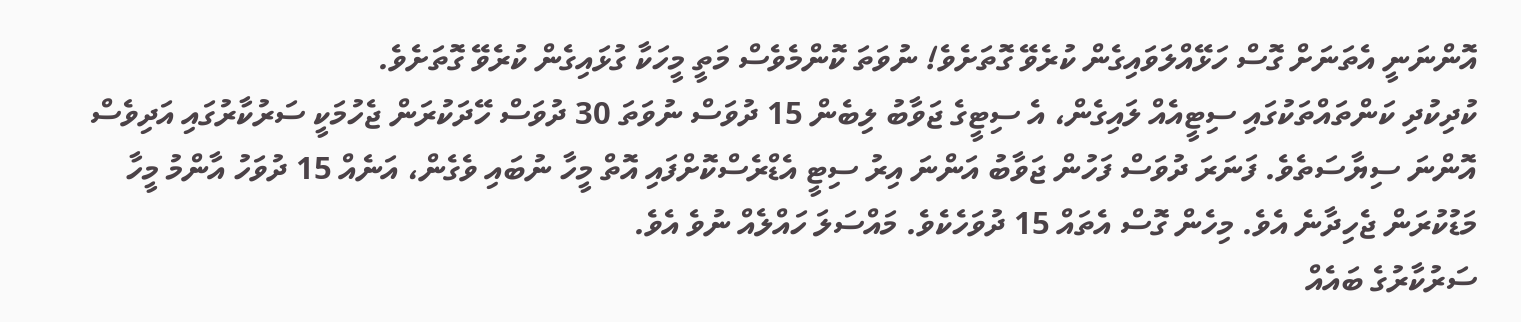އޮންނަނީ އެތަނަށް ގޮސް ހަޅޭއްލަވައިގެން ކުރެވޭ ގޮތަށެވެ! ނުވަތަ ކޮންމެވެސް މަތީ މީހަކާ ގުޅައިގެން ކުރެވޭ ގޮތަށެވެ.
ކުދިކުދި ކަންތައްތަކުގައި ސިޓީއެއް ލައިގެން، އެ ސިޓީގެ ޖަވާބު ލިބެން 15 ދުވަސް ނުވަތަ 30 ދުވަސް ހޭދަކުރަން ޖެހުމަކީ ސަރުކާރުގައި އަދިވެސް އޮންނަ ސިޔާސަތެވެ. ފަނަރަ ދުވަސް ފަހުން ޖަވާބު އަންނަ އިރު ސިޓީ އެޑްރެސްކޮށްފައި އޮތް މީހާ ނުބައި ވެގެން، އަނެއް 15 ދުވަހު އާންމު މީހާ މަޑުކުރަން ޖެހިދާނެ އެވެ. މިހެން ގޮސް އެތައް 15 ދުވަހެކެވެ. މައްސަލަ ހައްލެއް ނުވެ އެވެ.
ސަރުކާރުގެ ބައެއް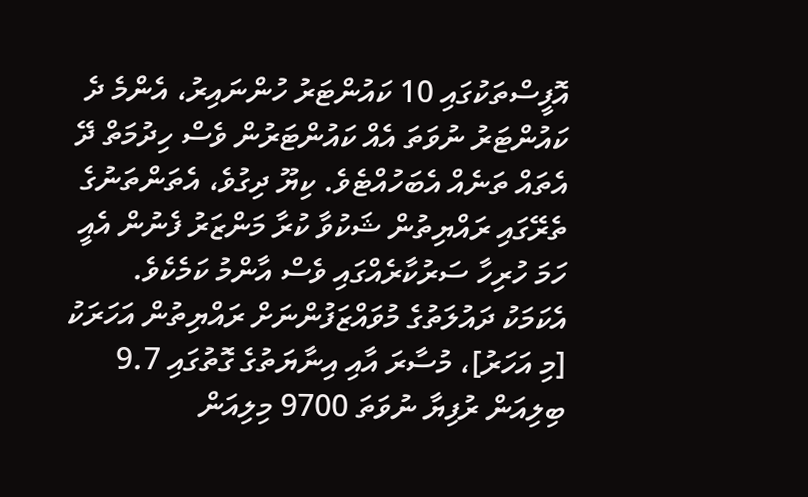އޮފީސްތަކުގައި 10 ކައުންޓަރު ހުންނައިރު، އެންމެ ދެ ކައުންޓަރު ނުވަތަ އެއް ކައުންޓަރުން ވެސް ހިދުމަތް ދޭ އެތައް ތަނެއް އެބަހުއްޓެވެ. ކިޔޫ ދިގުވެ، އެތަންތަނުގެ ތެރޭގައި ރައްޔިތުން ޝަކުވާ ކުރާ މަންޒަރު ފެނުން އެއީ ހަމަ ހުރިހާ ސަރުކާރެއްގައި ވެސް އާންމު ކަމެކެވެ.
އެކަމަކު ދައުލަތުގެ މުވައްޒަފުންނަށް ރައްޔިތުން އަހަރަކު [މި އަހަރު]، މުސާރަ އާއި އިނާޔަތުގެ ގޮތުގައި 9.7 ބިލިއަން ރުފިޔާ ނުވަތަ 9700 މިލިއަން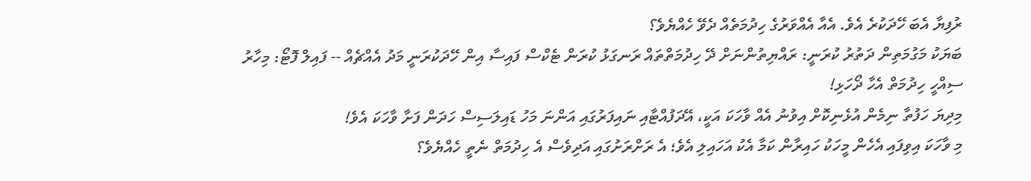ރުފިޔާ އެބަ ހޭދަކުރެ އެވެ. އެއާ އެއްވަރުގެ ހިދުމަތެއް ދެވޭ ހެއްޔެވެ؟
ބަޔަކު މަގުމަތިން ދަތުރު ކުރަނީ: ރައްޔިތުންނަށް ދޭ ހިދުމަތްތައް ރަނގަޅު ކުރަން ޓެކްސް ފައިސާ އިން ހޭދަކުރަނީ މަދު އެއްޗެއް -- ފައިލް ފޮޓޯ: މިހާރު
ސިއްހީ ހިދުމަތް އެހާ ދޯހަޅި!
މިދިޔަ ހަފުތާ ނިމެން އުޅެނިކޮށް އިވުނު އެއް ވާހަކަ އަކީ، އޭދަފުއްޓާއި ނައިފަރުގައި އަންނަ މަހު ޑައިލަސިސް ހަދަން ފަށާ ވާހަކަ އެވެ!
މި ވާހަކަ އިވިފައި އެހެން މީހަކު ހައިރާން ކަމާ އެކު އަހައިލި އެވެ؛ އެ ރަށްރަށުގައި އަދިވެސް އެ ހިދުމަތް ނެތީ ހެއްޔެވެ؟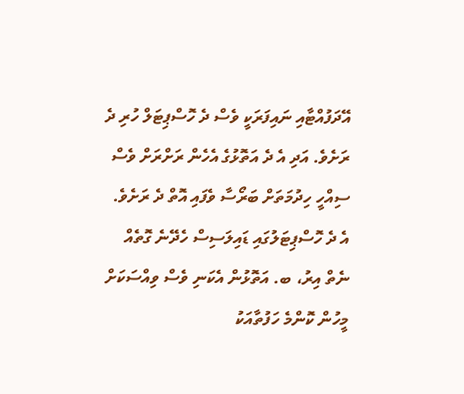އޭދަފުއްޓާއި ނައިފަރަކީ ވެސް ދެ ހޮސްޕިޓަލް ހުރި ދެ ރަށެވެ. އަދި އެ ދެ އަތޮޅުގެ އެހެން ރަށްރަށް ވެސް ސިއްހީ ހިދުމަތަށް ބަރޯސާ ވެފައި އޮތް ދެ ރަށެވެ. އެ ދެ ހޮސްޕިޓަލުގައި ޑައިލަސިސް ހެދޭނެ ގޮތެއް ނެތް އިރު، ބ. އަތޮޅުން އެކަނި ވެސް ވިއްސަކަށް މީހުން ކޮންމެ ހަފުތާއަކު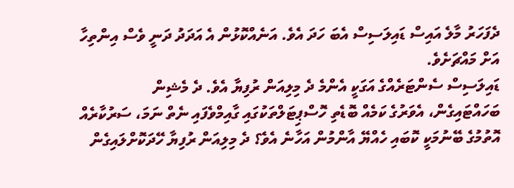ދެފަހަރު މާލެ އައިސް ޑައިލަސިސް އެބަ ހަދަ އެވެ. އަނެއްކޮޅުން އެ އަދަދު ދަނީ ވެސް އިންތިހާ އަށް މައްޗަށެވެ.
ޑައިލަސިސް ސެންޓަރެއްގެ އަގަކީ އެންމެ ދެ މިލިއަން ރުފިޔާ އެވެ. ދެ މެޝިން ބަހައްޓައިގެން، އެވަރުގެ ކަމެއް ބޮޑެތި ހޮސްޕިޓަލްތަކުގައި ގާއިމްވެފައި ނެތް ނަމަ، ސަރުކާރެއް އޮތުމުގެ ބޭނުމަކީ ކޮބައި ހެއްޔޭ އާންމުން އަހާނެ އެވެ؟ ދެ މިލިއަން ރުފިޔާ ހޭދަކޮށްލައިގެން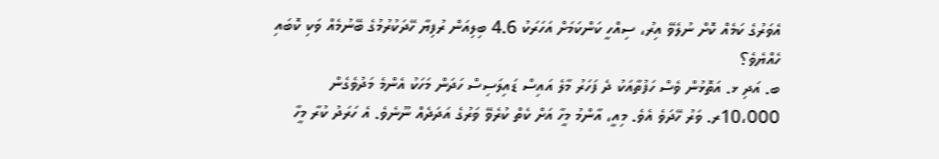އެވަރުގެ ކަމެއް ކޮށް ނުލެވޭ އިރު، ސިއްހީ ކަންކަމަށް އަހަރަކު 4.6 ބިލިއަން ރުފިޔާ ހޭދަކުރުމުގެ ބޭނުމެއް ވަކި ކޮބައި ހެއްޔެވެ؟
ބ. އަދި ޅ. އަތޮޅުން ވެސް ހަފުތާއަކު ދެ ފަހަރު މާލެ އައިސް ޑައިލަސިސް ހަދަން މަހަކު އެންމެ މަދުވެގެން 10،000ރ. ވަރު ހޭދަވެ އެވެ. މިއީ، އާންމު މީހާ އަށް ކެތް ކުރެވޭ ވަރުގެ އަދަދެއް ނޫނެވެ. އެ ހަރަދު ކުރާ މީހާ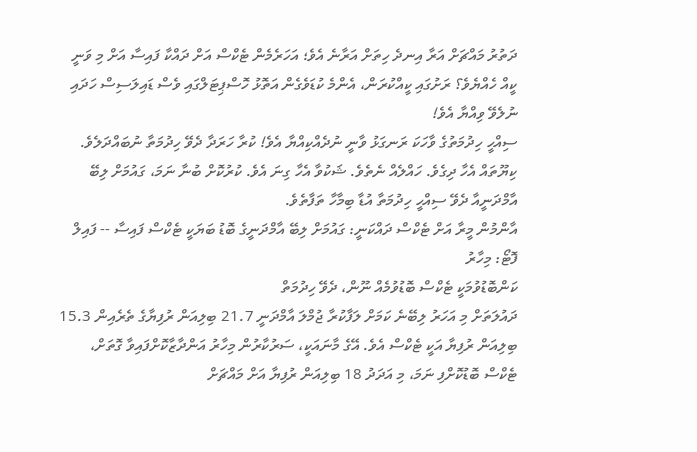ދަތުރު މައްޗަށް އަރާ އިނދެ ހިތަށް އަރާނެ އެވެ؛ އަހަރެމެން ޓެކްސް އަށް ދައްކާ ފައިސާ އަށް މި ވަނީ ކީއް ހެއްޔެވެ؟ ރަށުގައި ކީއްކުރަން، އެންމެ ކުޑަވެގެން އަތޮޅު ހޮސްޕިޓަލްގައި ވެސް ޑައިލަސިސް ހަދައި ނުލެވޭ ވިއްޔާ އެވެ!
ސިއްހީ ހިދުމަތުގެ ވާހަކަ ރަނގަޅު ވާނީ ނުދެއްކިއްޔާ އެވެ! ކުރާ ހަރަދާ ދެވޭ ހިދުމަތާ ނުބައްދަލެވެ. ކިޔޫތައް އެހާ ދިގެވެ. ހައްލެއް ނެތެވެ. ޝަކުވާ އެހާ ގިނަ އެވެ. ކުރުކޮށް ބުނާ ނަމަ، ގައުމަށް ލިބޭ އާމްދަނީއާ ދެވޭ ސިއްހީ ހިދުމަތާ އުޑާ ބިމާހާ ތަފާތެވެ.
އާންމުން މީރާ އަށް ޓެކްސް ދައްކަނީ: ގައުމަށް ލިބޭ އާމްދަނީގެ ބޮޑު ބަޔަކީ ޓެކްސް ފައިސާ -- ފައިލް ފޮޓޯ: މިހާރު
ކަންބޮޑުވުމަކީ ޓެކްސް ބޮޑުވުމެއް ނޫން، ދެވޭ ހިދުމަތް
ދައުލަތަށް މި އަހަރު ލިބޭނެ ކަމަށް ލަފާކުރާ ޖުމްލަ އާމްދަނީ 21.7 ބިލިއަން ރުފިޔާގެ ތެރެއިން 15.3 ބިލިއަން ރުފިޔާ އަކީ ޓެކްސް އެވެ. އޭގެ މާނައަކީ، ސަރުކާރުން މިހާރު އަންދާޒާކޮށްފައިވާ ގޮތަށް، ޓެކްސް ބޮޑުކޮށްފި ނަމަ، މި އަދަދު 18 ބިލިއަން ރުފިޔާ އަށް މައްޗަށް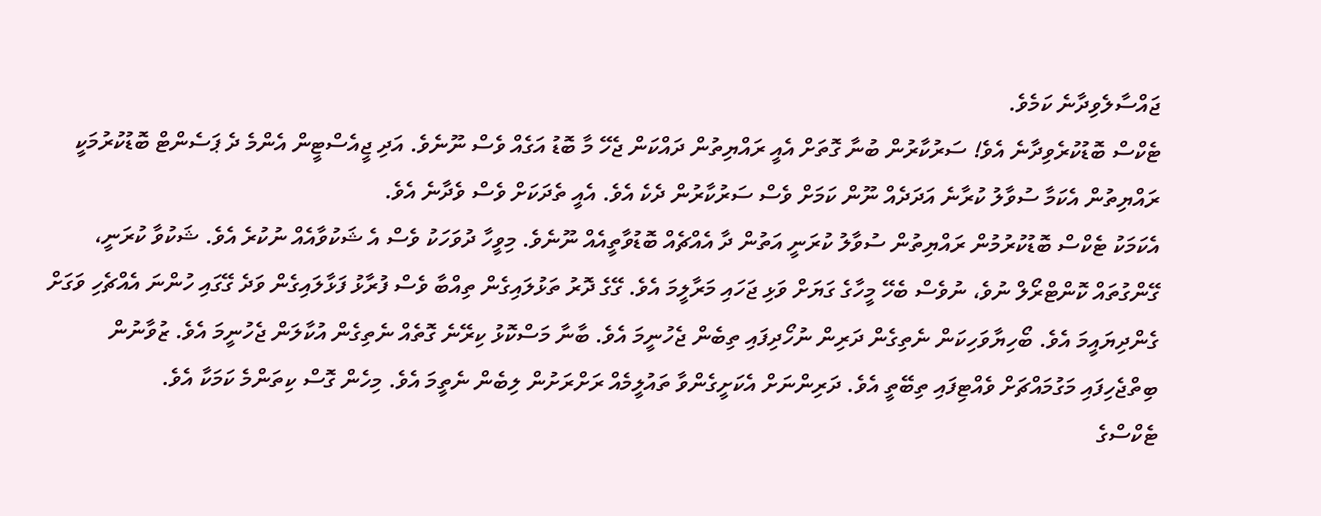ޖައްސާލެވިދާނެ ކަމެވެ.
ޓެކްސް ބޮޑުކުރެވިދާނެ އެވެ! ސަރުކާރުން ބުނާ ގޮތަށް އެއީ ރައްޔިތުން ދައްކަން ޖެހޭ މާ ބޮޑު އަގެއް ވެސް ނޫނެވެ. އަދި ޖީއެސްޓީން އެންމެ ދެ ޕަސެންޓް ބޮޑުކުރުމަކީ ރައްޔިތުން އެކަމާ ސުވާލު ކުރާނެ އަދަދެއް ނޫން ކަމަށް ވެސް ސަރުކާރުން ދެކެ އެވެ. އެއީ ތެދަކަށް ވެސް ވެދާނެ އެވެ.
އެކަމަކު ޓެކްސް ބޮޑުކުރުމުން ރައްޔިތުން ސުވާލު ކުރަނީ އަތުން ދާ އެއްޗެއް ބޮޑުވާތީއެއް ނޫނެވެ. މިވީހާ ދުވަހަކު ވެސް އެ ޝަކުވާއެއް ނުކުރެ އެވެ. ޝަކުވާ ކުރަނީ، ގޭންގުތައް ކޮންޓްރޯލް ނުވެ، ނުވެސް ބެހޭ މީހާގެ ގަޔަށް ވަޅި ޖަހައި މަރާލީމަ އެވެ. ގޭގެ ދޮރު ތަޅުލައިގެން ތިއްބާ ވެސް ފުރާޅު ފަޅާލައިގެން ވަދެ ގޭގައި ހުންނަ އެއްޗެހި ވަގަށް ގެންދިޔައީމަ އެވެ. ބޯހިޔާވަހިކަން ނެތިގެން ދަރިން ނުހޯދިފައި ތިބެން ޖެހުނީމަ އެވެ. ބާނާ މަސްކޮޅު ކިރޭނެ ގޮތެއް ނެތިގެން އުކާލަން ޖެހުނީމަ އެވެ. ޒުވާނުން ބިތްޖެހިފައި މަގުމައްޗަށް ވެއްޓިފައި ތިބޭތީ އެވެ. ދަރިންނަށް އެކަށީގެންވާ ތައުލީމެއް ރަށްރަށުން ލިބެން ނެތީމަ އެވެ. މިހެން ގޮސް ކިތަންމެ ކަމަކާ އެވެ.
ޓެކްސްގެ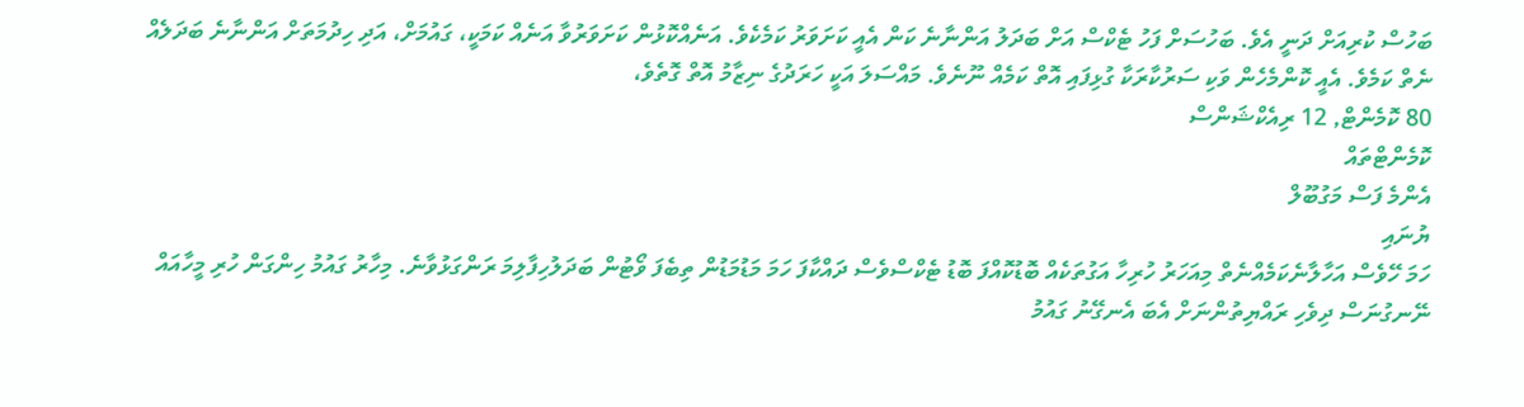ބަހުސް ކުރިއަށް ދަނީ އެވެ. ބަހުސަށް ފަހު ޓެކްސް އަށް ބަދަލު އަންނާނެ ކަން އެއީ ކަށަވަރު ކަމެކެވެ. އަނެއްކޮޅުން ކަށަވަރުވާ އަނެއް ކަމަކީ، ގައުމަށް، އަދި ހިދުމަތަށް އަންނާނެ ބަދަލެއް ނެތް ކަމެވެ. އެއީ ކޮންމެހެން ވަކި ސަރުކާރަކާ ގުޅިފައި އޮތް ކަމެއް ނޫނެވެ. މައްސަލަ އަކީ ހަރަދުގެ ނިޒާމު އޮތް ގޮތެވެ،
80 ކޮމެންޓް, 12 ރިއެކްޝަންސް
ކޮމެންޓްތައް
އެންމެ ފަސް މަގުބޫލް
ޔުނައި
ހަމަ ހޭވެސް އަހާލާނެކަމެއްނެތް މިއަހަރު ހުރިހާ އަގުތަކެއް ބޮޑުކޮއްފަ ބޮޑު ޓެކްސްވެސް ދައްކާފަ ހަމަ މަޑުމަޑުން ތިބެފަ ވޯޓުން ބަދަލުހިފާލިމަ ރަންގަޅުވާނެ. މިހާރު ގައުމު ހިންގަން ހުރި މީހާއައް ނޭނގުނަސް ދިވެހި ރައްޔިތުންނަށް އެބަ އެނގޭނު ގައުމު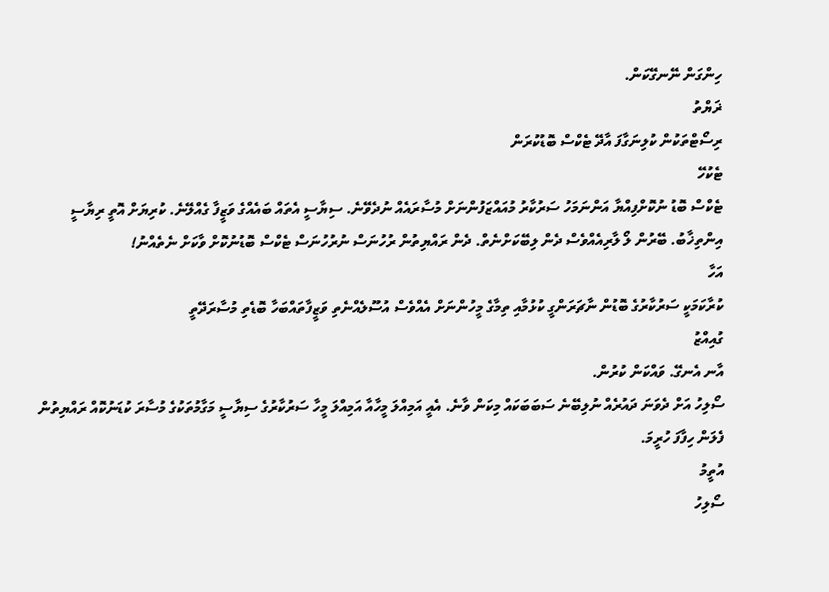ހިންގަން ނޭނގޭކަން.
ޜަޔްތު
ރިސޯޓްތަކުން ކުލިނަގާފަ އާދޭ ޓެކްސް ބޮޑުކުރަން
ޓެކުހޭ
ޓެކްސް ބޮޑު ނުކޮށްފިއްޔާ އަންނަމަހު ސަރުކާރު މުއައްޒަފުންނަށް މުސާރައެއް ނުދެވޭނެ. ސިޔާސީ އެތައް ބައެއްގެ ވަޒީފާ ގެއްލޭނެ. ކުރިޔަށް އޮތީ ރިޔާސީ އިންތިޚާބު. ބޭރުން ލޯ ލާރިއެއްވެސް ދެން ލިބޭކަށްނެތް. ދެން ރައްޔިތުން ރުހުނަސް ނުރުހުނަސް ޓެކްސް ބޮޑުނުކޮށް ވާކަށް ނެތެއްނު!
އަހާ
ކުރާކަމަކީ ސަރުކާރުގެ ބޮޑުން ނާޗަރަންގީ ކުޅުމާއި ތިމާގެ މީހުންނަށް އެއްވެސް އުސޫލެއްނެތި ވަޒީފާތައްބަހާ ބޮޑެތި މުސާރަދޭތީ
ގުއިއްޒު
އާނ އެނގޭ. ވައްކަން ކުރުން.
ސޯލިހު އަށް ދެވަނަ ދައުރެއް ނުލިބޭނެ ސަބަބަކައް މިކަން ވާނެ. އެއީ އަމިއްލަ މީހާއާ އަމިއްލަ މީހާ ސަރުކާރުގެ ސިޔާސީ މަގާމުތަކުގެ މުސާރަ ކުޑަނުކޮއް ރައްޔިތުން ފެލަން ހިފާފަ ހުރީމަ.
އުތީމު
ސޯލިހު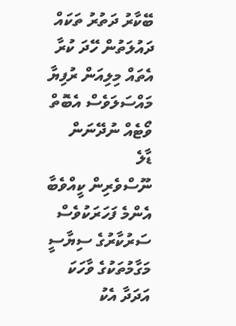ބޭކާރު ދަތުރު ތަކައް ދައުލަތުން ހޭދަ ކުރާ އެތައް މިލިއަން ރުފިޔާ މައްސަލަވެސް އެބޮތް ވޯޓެއް ނުދޭނަން
ޑާލެ
ނޫސްވެރިން ކީއްވެބާ އެންމެ ފަހަރަކުވެސް ސަރުކާރުގެ ސިޔާސީ މަގާމުތަކުގެ ވާހަކަ އަދަދާ އެކު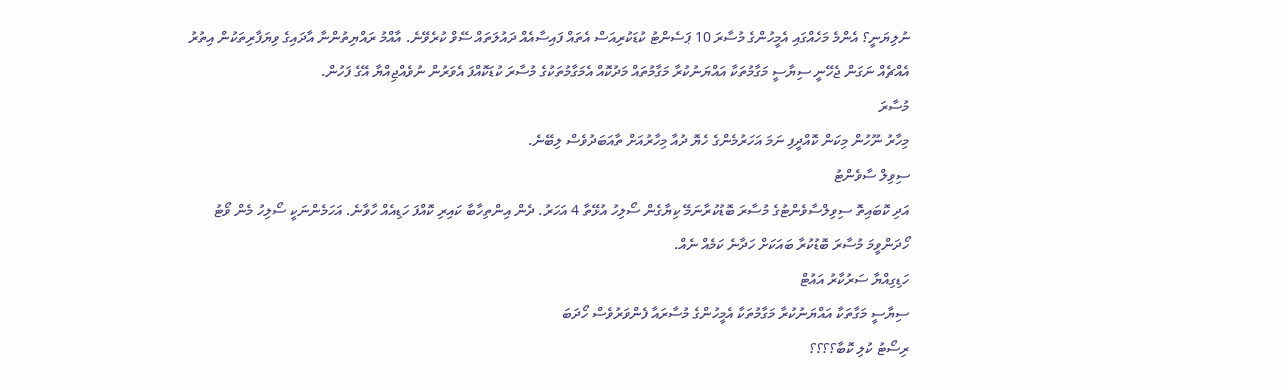ނުލިޔަނީ؟ އެންމެ މަހެއްގައި އެމީހުންގެ މުސާރަ 10 ޕަސެންޓު ކުޑަކުރިއަސް އެތައް ފައިސާއެއް ދައުލަތައް ސޭވް ކުރެވޭނެ. އާއްމު ރައްޔިތުންނާ އާދައިގެ ވިޔަފާރިތަކުން އިތުރު އެއްޗެއް ނަގަން ޖެހޭނީ ސިޔާސީ މަގާމުތަކާ އައްޔަނުކުރާ މަގާމުތައް މަދުކޮއް އެމަގާމުތަކުގެ މުސާރަ ކުޑަކޮއްފަ އެވަރުން ނުވެއްޖިއްޔާ އޭގެ ފަހުން.
މުސާރަ
މިހާރު ނޫހުން މިކަން ކޮއްދީފި ނަމަ އަހަރުމެންގެ ހެޔޮ ދުއާ މިހާރުއަށް ތާއަބަދުވެސް ލިބޭނެ.
ސިވިލް ސާވެންޓު
އަދި ކޮބައިތޮ ސިވިލްސާވެންޓުގެ މުސާރަ ބޮޑުކުރާނަމޭ ކިޔާގެން ސޯލިހު އުޅޭތާ 4 އަހަރު. ދެން އިންތިހާބާ ކައިރި ކޮއްފަ ހަޑިއެއް ހާވާނެ. އަހަމެންނަކީ ސޯލިހު މެން ވޯޓު ހޯދަންވީމަ މުސާރަ ބޮޑުކުރާ ބައަކަށް ހަދާނެ ކަމެއް ނެއް.
ހަޑިގިއްޔާ ސަރުކާރު އައުޓް
ސިޔާސީ މަގާތަކާ އައްޔަނުކުރާ މަގާމުތަކާ އެމީހުންގެ މުސާރައާ ފެންވަރުވެސް ހޯދަބަ
ރިސޯޓު ކުލި ކޮބާ؟؟؟؟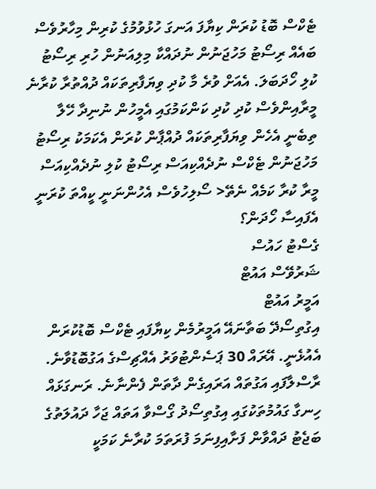ޓެކްސް ބޮޑު ކުރަން ކިޔާފަ އަނގަ ހުޅުވުމުގެ ކުރިން މިހާރުވެސް ބައެއް ރިސޯޓު މަހުޖަނުން ނުދައްކާ މިލިއަނުން ހުރި ރިސޯޓު ކުލި ހޯދަބަލަ. އެއަށް ވުރެ މާ ކުދި ވިޔަފާރިތަކައް ދުއްތުރާ ކުރާނެ މީރާއިންވެސް ކުދި ކުދި ކަންކަމުގައި އެމީހުން ނުނިދާ ހޭލާ ތިބެނީ އެހެން ވިޔަފާރިތަކައް ދުއްޕާން ކުރަން އެކަމަކު ރިސޯޓު މަހުޖަނުން ޓެކްސް ނުދެއްކިއަސް ރިސޯޓު ކުލި ނުދެއްކިއަސް މީރާ ކުރާ ކަމެއް ނެތޭ< ސޯލިހުވެސް އެހުންނަނީ ކީއްތަ ކުރަނީ އެފައިސާ ހޯދަން؟
ގެސްޓު ހައުސް
ޝަރުވޭސް އައުޓް
އަމީރު އައުޓް
އިގުތިސޯދޭ ބަތާނައޭ އަމީރުމެން ކިޔާފައި ޓެކްސް ބޮޑުކުރަން އެއުޅެނީ. އޭރައް 30 ޕަސެންޓުވަރު އެއްޗިސްގެ އަގުބޮޑުވާނެ. ރާސްލާފައި އަގުތައް އަރައިގެން ދާތަން ފެންނާނެ. ރަނގަޅައް ހިނގާ ގައުމުތަކުގައި އިގުތިސޯދު ގޯސްވާ އަތައް ޖަހާ ދައުލަތުގެ ބަޖެޓު ދައްވާން ފަށާއިފިނަމަ ފުރަތަމަ ކުރާނެ ކަމަކީ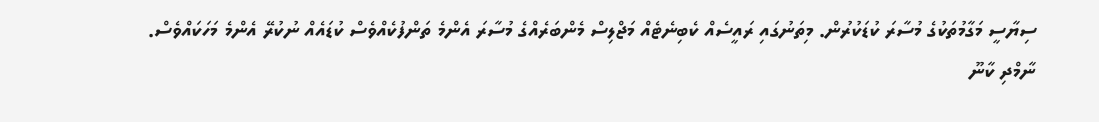ސިޔާސީ މަގާމުތަކުގެ މުސާރަ ކުޑަކުރުން. މިތަނުގައި ރައީސެއް ކެބިނެޓެއް މަޖްލިސް މެންބަރެއްގެ މުސާރަ އެންމެ ތަންފުކެއްވެސް ކުޑައެއް ނުކުރޭ އެންމެ މަހަކައްވެސް.
ނާމްދި ކާނޫ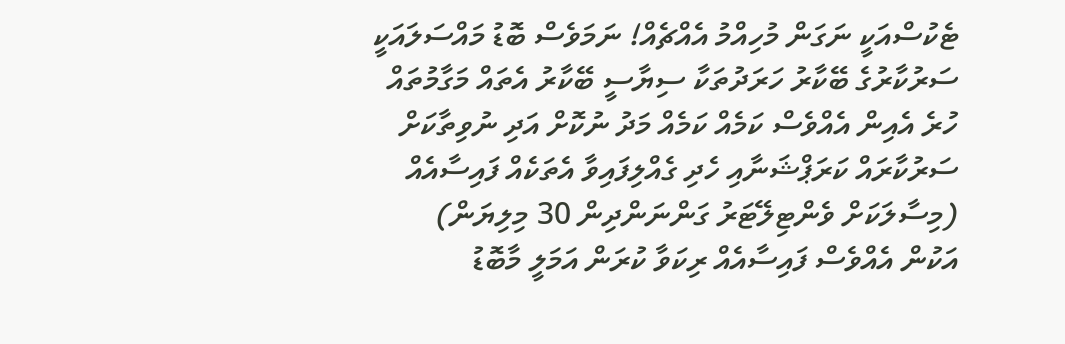ޓެކުސްއަކީ ނަގަން މުހިއްމު އެއްޗެއް! ނަމަވެސް ބޮޑު މައްސަލައަކީ ސަރުކާރުގެ ބޭކާރު ހަރަދުތަކާ ސިޔާސީ ބޭކާރު އެތައް މަގާމުތައް ހުރެ އެއިން އެއްވެސް ކަމެއް ކަމެއް މަދު ނުކޮށް އަދި ނުވިތާކަށް ސަރުކާރައް ކަރަޕްޝަނާއި ހެދި ގެއްލިފައިވާ އެތަކެއް ފައިސާއެއް (މިސާލަކަށް ވެންޓިލޭޓަރު ގަންނަންދިން 30 މިލިޔަން) އަކުން އެއްވެސް ފައިސާއެއް ރިކަވާ ކުރަން އަމަލީ މާބޮޑު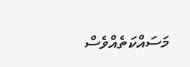މަސައްކަތެއްވެސް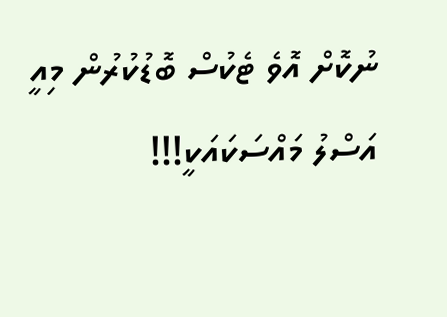ނުކޮށް އޮވެ ޓެކުސް ބޮޑުކުރުން މިއީ އަސްލު މައްސަކައަކީ!!!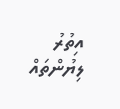އިތުރު ލިޔުންތައް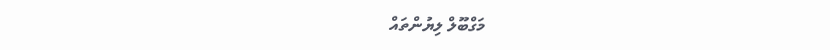މަގްބޫލް ލިޔުންތައް